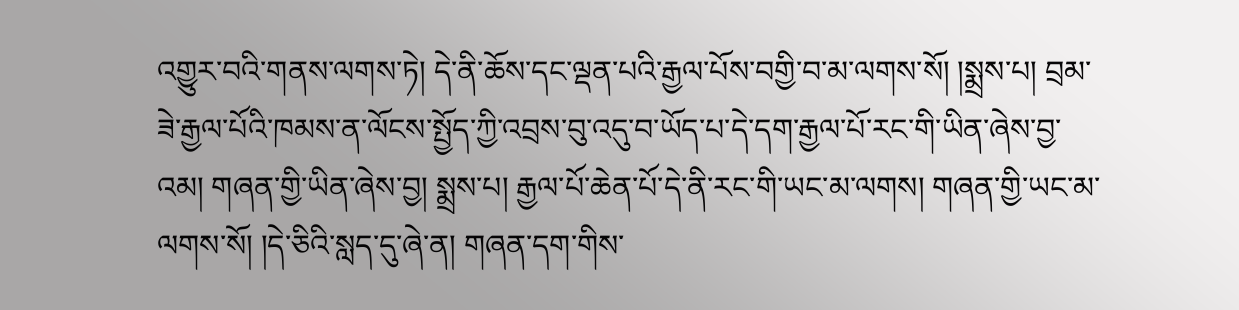འགྱུར་བའི་གནས་ལགས་ཏེ། དེ་ནི་ཆོས་དང་ལྡན་པའི་རྒྱལ་པོས་བགྱི་བ་མ་ལགས་སོ། །སྨྲས་པ། བྲམ་ཟེ་རྒྱལ་པོའི་ཁམས་ན་ལོངས་སྤྱོད་ཀྱི་འབྲས་བུ་འདུ་བ་ཡོད་པ་དེ་དག་རྒྱལ་པོ་རང་གི་ཡིན་ཞེས་བྱ་འམ། གཞན་གྱི་ཡིན་ཞེས་བྱ། སྨྲས་པ། རྒྱལ་པོ་ཆེན་པོ་དེ་ནི་རང་གི་ཡང་མ་ལགས། གཞན་གྱི་ཡང་མ་ལགས་སོ། །དེ་ཅིའི་སླད་དུ་ཞེ་ན། གཞན་དག་གིས་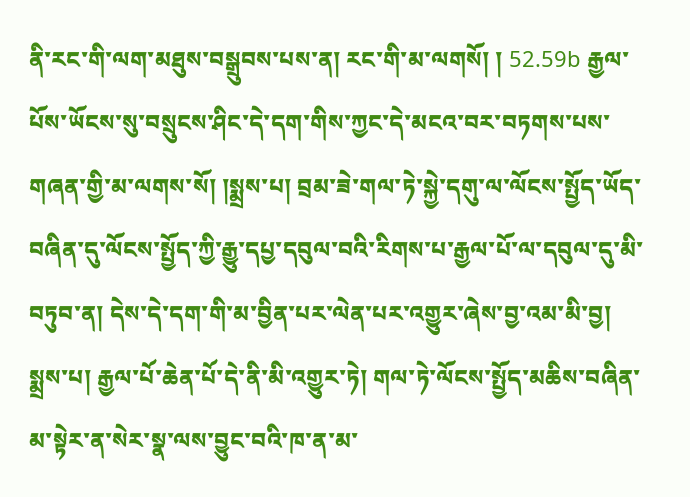ནི་རང་གི་ལག་མཐུས་བསྒྲུབས་པས་ན། རང་གི་མ་ལགསོ། ། 52.59b རྒྱལ་པོས་ཡོངས་སུ་བསྲུངས་ཤིང་དེ་དག་གིས་ཀྱང་དེ་མངའ་བར་བཏགས་པས་གཞན་གྱི་མ་ལགས་སོ། །སྨྲས་པ། བྲམ་ཟེ་གལ་ཏེ་སྐྱེ་དགུ་ལ་ལོངས་སྤྱོད་ཡོད་བཞིན་དུ་ལོངས་སྤྱོད་ཀྱི་རྒྱུ་དཔྱ་དབུལ་བའི་རིགས་པ་རྒྱལ་པོ་ལ་དབུལ་དུ་མི་བཏུབ་ན། དེས་དེ་དག་གི་མ་བྱིན་པར་ལེན་པར་འགྱུར་ཞེས་བྱ་འམ་མི་བྱ། སྨྲས་པ། རྒྱལ་པོ་ཆེན་པོ་དེ་ནི་མི་འགྱུར་ཏེ། གལ་ཏེ་ལོངས་སྤྱོད་མཆིས་བཞིན་མ་སྟེར་ན་སེར་སྣ་ལས་བྱུང་བའི་ཁ་ན་མ་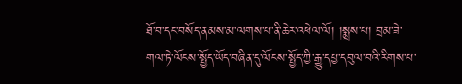ཐོ་བ་དང་བསོད་ནམས་མ་ལགས་པ་ནི་ཆེར་འཕེལ་ལོ། །སྨྲས་པ། བྲམ་ཟེ་གལ་ཏེ་ལོངས་སྤྱོད་ཡོད་བཞིན་དུ་ལོངས་སྤྱོད་ཀྱི་རྒྱུ་དཔྱ་དབུལ་བའི་རིགས་པ་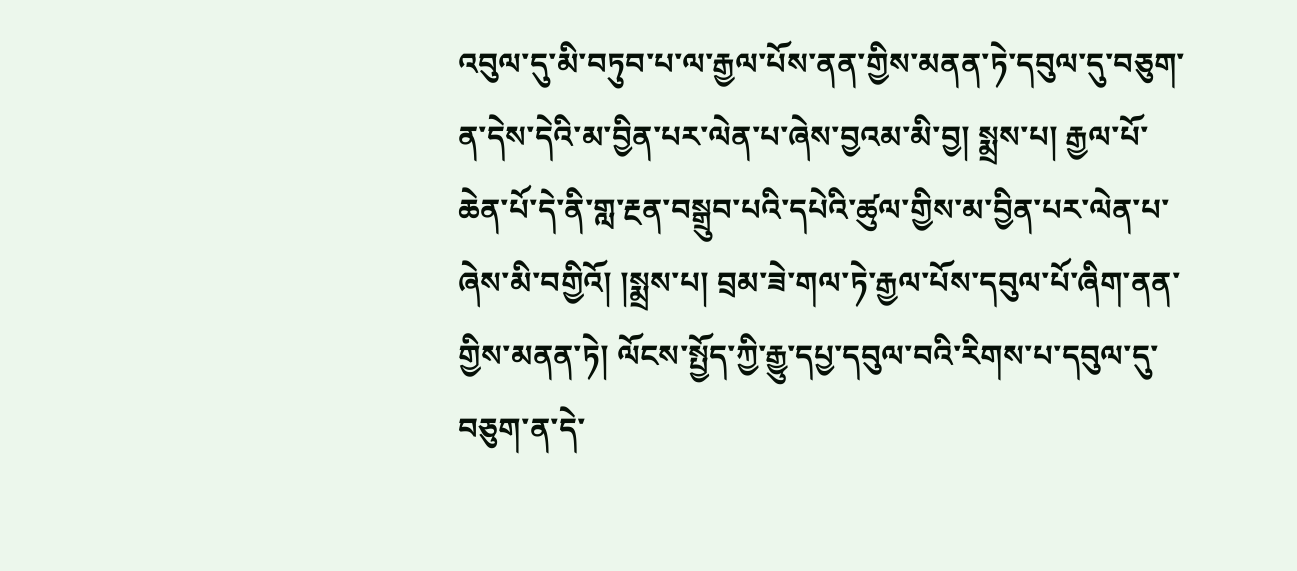འབུལ་དུ་མི་བཏུབ་པ་ལ་རྒྱལ་པོས་ནན་གྱིས་མནན་ཏེ་དབུལ་དུ་བཅུག་ན་དེས་དེའི་མ་བྱིན་པར་ལེན་པ་ཞེས་བྱའམ་མི་བྱ། སྨྲས་པ། རྒྱལ་པོ་ཆེན་པོ་དེ་ནི་གླ་རྔན་བསྒྲུབ་པའི་དཔེའི་ཚུལ་གྱིས་མ་བྱིན་པར་ལེན་པ་ཞེས་མི་བགྱིའོ། །སྨྲས་པ། བྲམ་ཟེ་གལ་ཏེ་རྒྱལ་པོས་དབུལ་པོ་ཞིག་ནན་གྱིས་མནན་ཏེ། ལོངས་སྤྱོད་ཀྱི་རྒྱུ་དཔྱ་དབུལ་བའི་རིགས་པ་དབུལ་དུ་བཅུག་ན་དེ་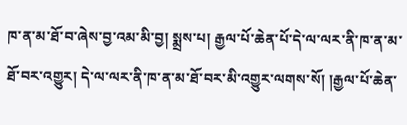ཁ་ན་མ་ཐོ་བ་ཞེས་བྱ་འམ་མི་བྱ། སྨྲས་པ། རྒྱལ་པོ་ཆེན་པོ་དེ་ལ་ལར་ནི་ཁ་ན་མ་ཐོ་བར་འགྱུར། དེ་ལ་ལར་ནི་ཁ་ན་མ་ཐོ་བར་མི་འགྱུར་ལགས་སོ། །རྒྱལ་པོ་ཆེན་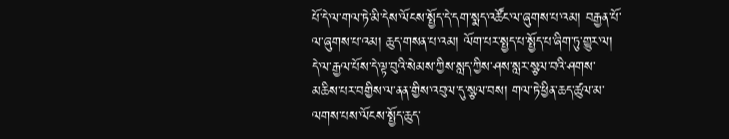པོ་དེ་ལ་གལ་ཏེ་མི་དེས་ལོངས་སྤྱོད་དེ་དག་སྨད་འཚོང་ལ་ཞུགས་པ་འམ། བརྒྱན་པོ་ལ་ཞུགས་པ་འམ། ཆུད་གསན་པ་འམ། ལོག་པར་སྤྱད་པ་སྤྱོད་པ་ཞིག་ཏུ་གྱུར་ལ། དེ་ལ་རྒྱལ་པོས་དེ་ལྟ་བུའི་སེམས་ཀྱིས་སླད་ཀྱིས་ཤས་སླར་སྩལ་བའི་ཤགས་མཆིས་པར་བགྱིས་ལ་ནན་གྱིས་འབུལ་དུ་སྩལ་བས། གལ་ཏེ་ཕྱིན་ཆད་ཚུལ་མ་ལགས་པས་ལོངས་སྤྱོད་ཆུད་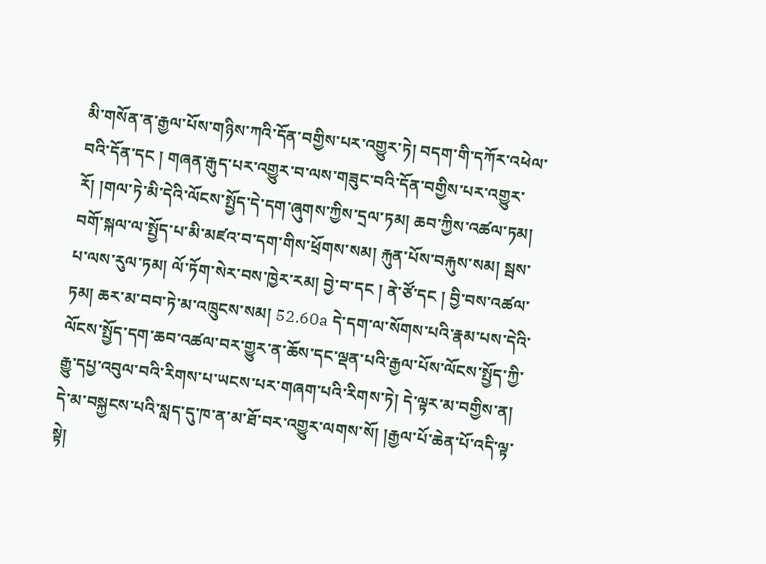མི་གསོན་ན་རྒྱལ་པོས་གཉིས་ཀའི་དོན་བགྱིས་པར་འགྱུར་ཏེ། བདག་གི་དཀོར་འཕེལ་བའི་དོན་དང ། གཞན་རྒུད་པར་འགྱུར་བ་ལས་གཟུང་བའི་དོན་བགྱིས་པར་འགྱུར་རོ། །གལ་ཏེ་མི་དེའི་ལོངས་སྤྱོད་དེ་དག་ཞུགས་ཀྱིས་དྲལ་ཏམ། ཆབ་ཀྱིས་འཚལ་ཏམ། བགོ་སྐལ་ལ་སྤྱོད་པ་མི་མཛའ་བ་དག་གིས་ཕྲོགས་སམ། རྐུན་པོས་བརྐུས་སམ། སྦས་པ་ལས་རུལ་ཏམ། ལོ་ཏོག་སེར་བས་ཁྱེར་རམ། བྱེ་བ་དང ། ནེ་ཙོ་དང ། བྱི་བས་འཚལ་ཏམ། ཆར་མ་བབ་ཏེ་མ་འཁྲུངས་སམ། 52.60a དེ་དག་ལ་སོགས་པའི་རྣམ་པས་དེའི་ལོངས་སྤྱོད་དག་ཆབ་འཚལ་བར་གྱུར་ན་ཆོས་དང་ལྡན་པའི་རྒྱལ་པོས་ལོངས་སྤྱོད་ཀྱི་རྒྱུ་དཔྱ་འབུལ་བའི་རིགས་པ་ཡངས་པར་གཞག་པའི་རིགས་ཏེ། དེ་ལྟར་མ་བགྱིས་ན། དེ་མ་བསྐྱངས་པའི་སླད་དུ་ཁ་ན་མ་ཐོ་བར་འགྱུར་ལགས་སོ། །རྒྱལ་པོ་ཆེན་པོ་འདི་ལྟ་སྟེ།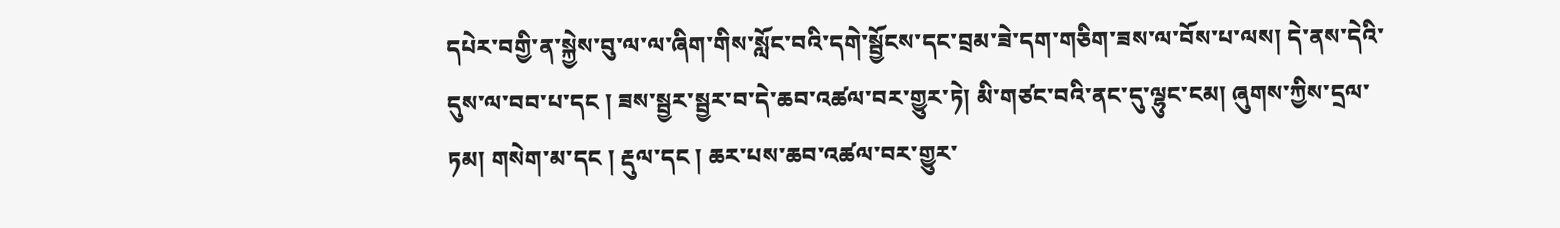དཔེར་བགྱི་ན་སྐྱེས་བུ་ལ་ལ་ཞིག་གིས་སློང་བའི་དགེ་སྦྱོངས་དང་བྲམ་ཟེ་དག་གཅིག་ཟས་ལ་བོས་པ་ལས། དེ་ནས་དེའི་དུས་ལ་བབ་པ་དང ། ཟས་སྦྱར་སྦྱར་བ་དེ་ཆབ་འཚལ་བར་གྱུར་ཏེ། མི་གཙང་བའི་ནང་དུ་ལྷུང་ངམ། ཞུགས་ཀྱིས་དྲལ་ཏམ། གསེག་མ་དང ། རྡུལ་དང ། ཆར་པས་ཆབ་འཚལ་བར་གྱུར་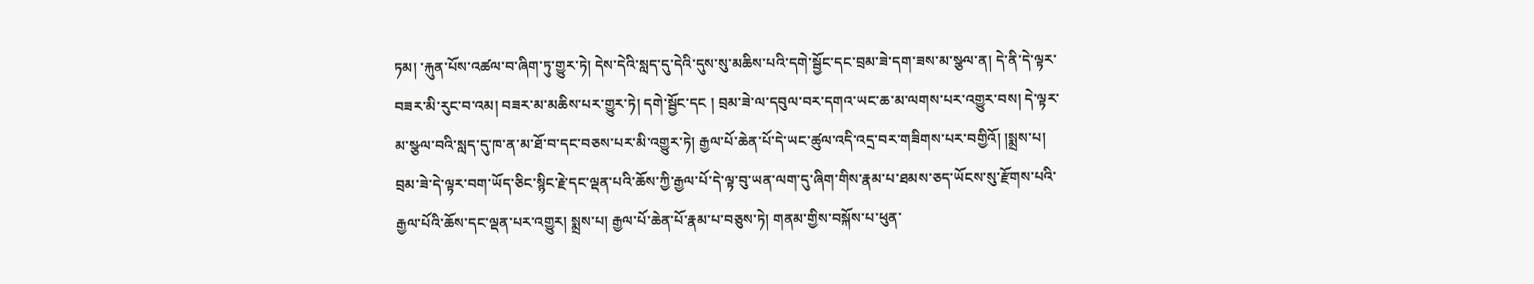ཏམ། ་རྐུན་པོས་འཚལ་བ་ཞིག་ཏུ་གྱུར་ཏེ། དེས་དེའི་སླད་དུ་དེའི་དུས་སུ་མཆིས་པའི་དགེ་སྦྱོང་དང་བྲམ་ཟེ་དག་ཟས་མ་སྩལ་ན། དེ་ནི་དེ་ལྟར་བཟར་མི་རུང་བ་འམ། བཟར་མ་མཆིས་པར་གྱུར་ཏེ། དགེ་སྦྱོང་དང ། བྲམ་ཟེ་ལ་དབུལ་བར་དགའ་ཡང་ཆ་མ་ལགས་པར་འགྱུར་བས། དེ་ལྟར་མ་སྩལ་བའི་སླད་དུ་ཁ་ན་མ་ཐོ་བ་དང་བཅས་པར་མི་འགྱུར་ཏེ། རྒྱལ་པོ་ཆེན་པོ་དེ་ཡང་ཚུལ་འདི་འདྲ་བར་གཟིགས་པར་བགྱིའོ། །སྨྲས་པ། བྲམ་ཟེ་དེ་ལྟར་བག་ཡོད་ཅིང་སྙིང་རྗེ་དང་ལྡན་པའི་ཆོས་ཀྱི་རྒྱལ་པོ་དེ་ལྟ་བུ་ཡན་ལག་དུ་ཞིག་གིས་རྣམ་པ་ཐམས་ཅད་ཡོངས་སུ་རྫོགས་པའི་རྒྱལ་པོའི་ཆོས་དང་ལྡན་པར་འགྱུར། སྨྲས་པ། རྒྱལ་པོ་ཆེན་པོ་རྣམ་པ་བཅུས་ཏེ། གནམ་གྱིས་བསྐོས་པ་ཕུན་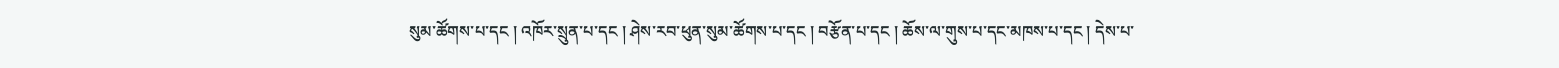སུམ་ཚོགས་པ་དང ། འཁོར་སྲུན་པ་དང ། ཤེས་རབ་ཕུན་སུམ་ཚོགས་པ་དང ། བརྩོན་པ་དང ། ཆོས་ལ་གུས་པ་དང་མཁས་པ་དང ། དེས་པ་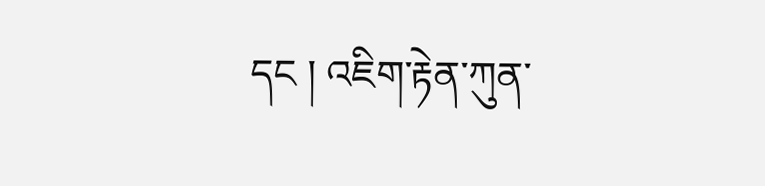དང ། འཇིག་རྟེན་ཀུན་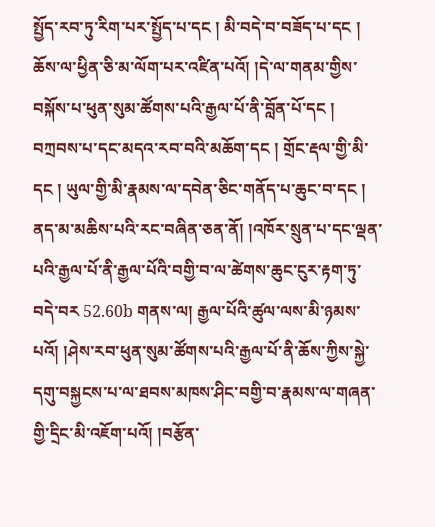སྤྱོད་རབ་ཏུ་རིག་པར་སྤྱོད་པ་དང ། མི་བདེ་བ་བཟོད་པ་དང ། ཆོས་ལ་ཕྱིན་ཅི་མ་ལོག་པར་འཛིན་པའོ། །དེ་ལ་གནམ་གྱིས་བསྐོས་པ་ཕུན་སུམ་ཚོགས་པའི་རྒྱལ་པོ་ནི་བློན་པོ་དང ། བཀྲབས་པ་དང་མདའ་རབ་བའི་མཆོག་དང ། གྲོང་རྡལ་གྱི་མི་དང ། ཡུལ་གྱི་མི་རྣམས་ལ་དབེན་ཅིང་གནོད་པ་ཆུང་བ་དང ། ནད་མ་མཆིས་པའི་རང་བཞིན་ཅན་ནོ། །འཁོར་སྲུན་པ་དང་ལྡན་པའི་རྒྱལ་པོ་ནི་རྒྱལ་པོའི་བགྱི་བ་ལ་ཚེགས་ཆུང་ངུར་རྟག་ཏུ་བདེ་བར 52.60b གནས་ལ། རྒྱལ་པོའི་ཚུལ་ལས་མི་ཉམས་པའོ། །ཤེས་རབ་ཕུན་སུམ་ཚོགས་པའི་རྒྱལ་པོ་ནི་ཆོས་ཀྱིས་སྐྱེ་དགུ་བསྐྱངས་པ་ལ་ཐབས་མཁས་ཤིང་བགྱི་བ་རྣམས་ལ་གཞན་གྱི་དྲིང་མི་འཇོག་པའོ། །བརྩོན་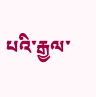པའི་རྒྱལ་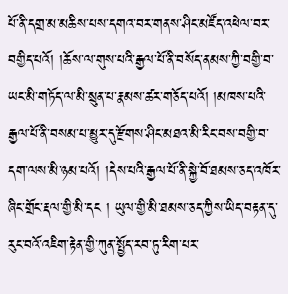པོ་ནི་དགྲ་མ་མཆིས་པས་དགའ་བར་གནས་ཤིང་མཛོད་འཕེལ་བར་བགྱིད་པའོ། །ཆོས་ལ་གུས་པའི་རྒྱལ་པོ་ནི་བསོད་ནམས་ཀྱི་བགྱི་བ་ཡང་མི་གཏོད་ལ་མི་སྲུན་པ་རྣམས་ཚར་གཅོད་པའོ། །མཁས་པའི་རྒྱལ་པོ་ནི་བསམ་པ་མྱུར་དུ་རྫོགས་ཤིང་མཐའ་མི་རིང་བས་བགྱི་བ་དག་ལས་མི་ཉམ་པའོ། །དེས་པའི་རྒྱལ་པོ་ནི་སྐྱེ་བོ་ཐམས་ཅད་འཁོར་ཞིང་གྲོང་རྡལ་གྱི་མི་དང ། ཡུལ་གྱི་མི་ཐམས་ཅད་ཀྱིས་ཡིད་བརྟན་དུ་རུང་བའོ་འཇིག་རྟེན་གྱི་ཀུན་སྤྱོད་རབ་ཏུ་རིག་པར་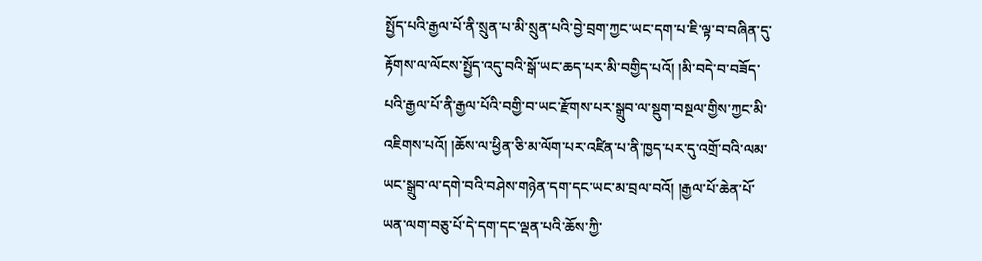སྤྱོད་པའི་རྒྱལ་པོ་ནི་སྲུན་པ་མི་སྲུན་པའི་བྱེ་བྲག་ཀྱང་ཡང་དག་པ་ཇི་ལྟ་བ་བཞིན་དུ་རྟོགས་ལ་ལོངས་སྤྱོད་འདུ་བའི་སྒོ་ཡང་ཆད་པར་མི་བགྱིད་པའོ། །མི་བདེ་བ་བཟོད་པའི་རྒྱལ་པོ་ནི་རྒྱལ་པོའི་བགྱི་བ་ཡང་རྫོགས་པར་སྒྲུབ་ལ་སྡུག་བསྔལ་གྱིས་ཀྱང་མི་འཇིགས་པའོ། །ཆོས་ལ་ཕྱིན་ཅི་མ་ལོག་པར་འཛིན་པ་ནི་ཁྱད་པར་དུ་འགྲོ་བའི་ལམ་ཡང་སྒྲུབ་ལ་དགེ་བའི་བཤེས་གཉེན་དག་དང་ཡང་མ་བྲལ་བའོ། །རྒྱལ་པོ་ཆེན་པོ་ཡན་ལག་བཅུ་པོ་དེ་དག་དང་ལྡན་པའི་ཆོས་ཀྱི་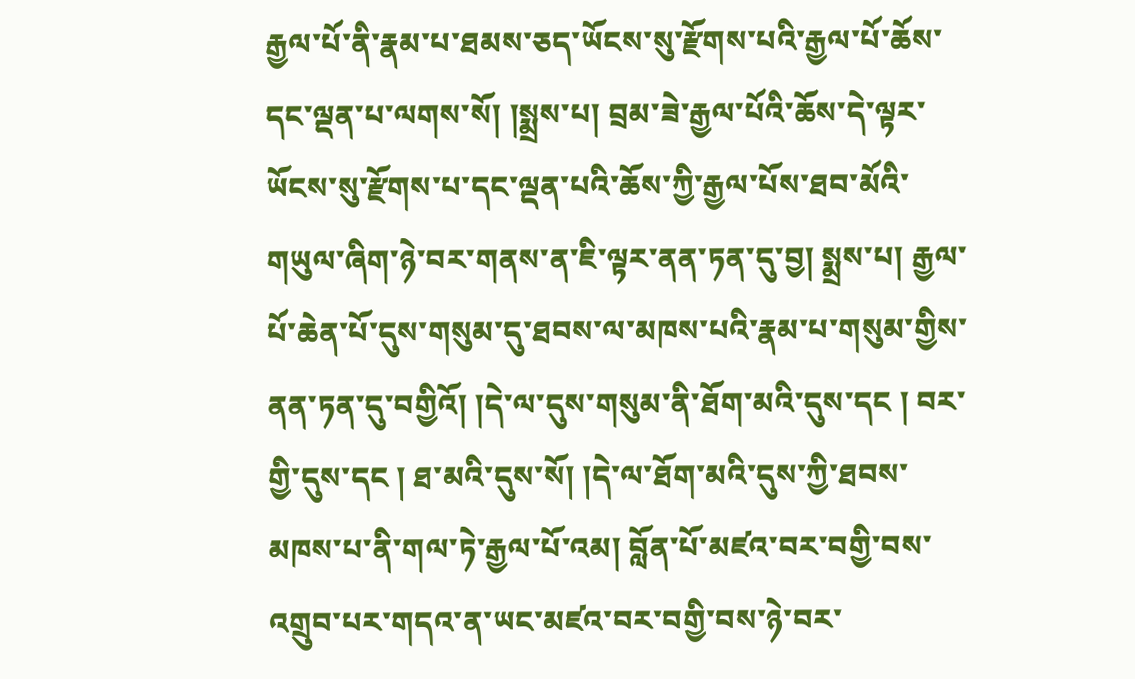རྒྱལ་པོ་ནི་རྣམ་པ་ཐམས་ཅད་ཡོངས་སུ་རྫོགས་པའི་རྒྱལ་པོ་ཆོས་དང་ལྡན་པ་ལགས་སོ། །སྨྲས་པ། བྲམ་ཟེ་རྒྱལ་པོའི་ཆོས་དེ་ལྟར་ཡོངས་སུ་རྫོགས་པ་དང་ལྡན་པའི་ཆོས་ཀྱི་རྒྱལ་པོས་ཐབ་མོའི་གཡུལ་ཞིག་ཉེ་བར་གནས་ན་ཇི་ལྟར་ནན་ཏན་དུ་བྱ། སྨྲས་པ། རྒྱལ་པོ་ཆེན་པོ་དུས་གསུམ་དུ་ཐབས་ལ་མཁས་པའི་རྣམ་པ་གསུམ་གྱིས་ནན་ཏན་དུ་བགྱིའོ། །དེ་ལ་དུས་གསུམ་ནི་ཐོག་མའི་དུས་དང ། བར་གྱི་དུས་དང ། ཐ་མའི་དུས་སོ། །དེ་ལ་ཐོག་མའི་དུས་ཀྱི་ཐབས་མཁས་པ་ནི་གལ་ཏེ་རྒྱལ་པོ་འམ། བློན་པོ་མཛའ་བར་བགྱི་བས་འགྲུབ་པར་གདའ་ན་ཡང་མཛའ་བར་བགྱི་བས་ཉེ་བར་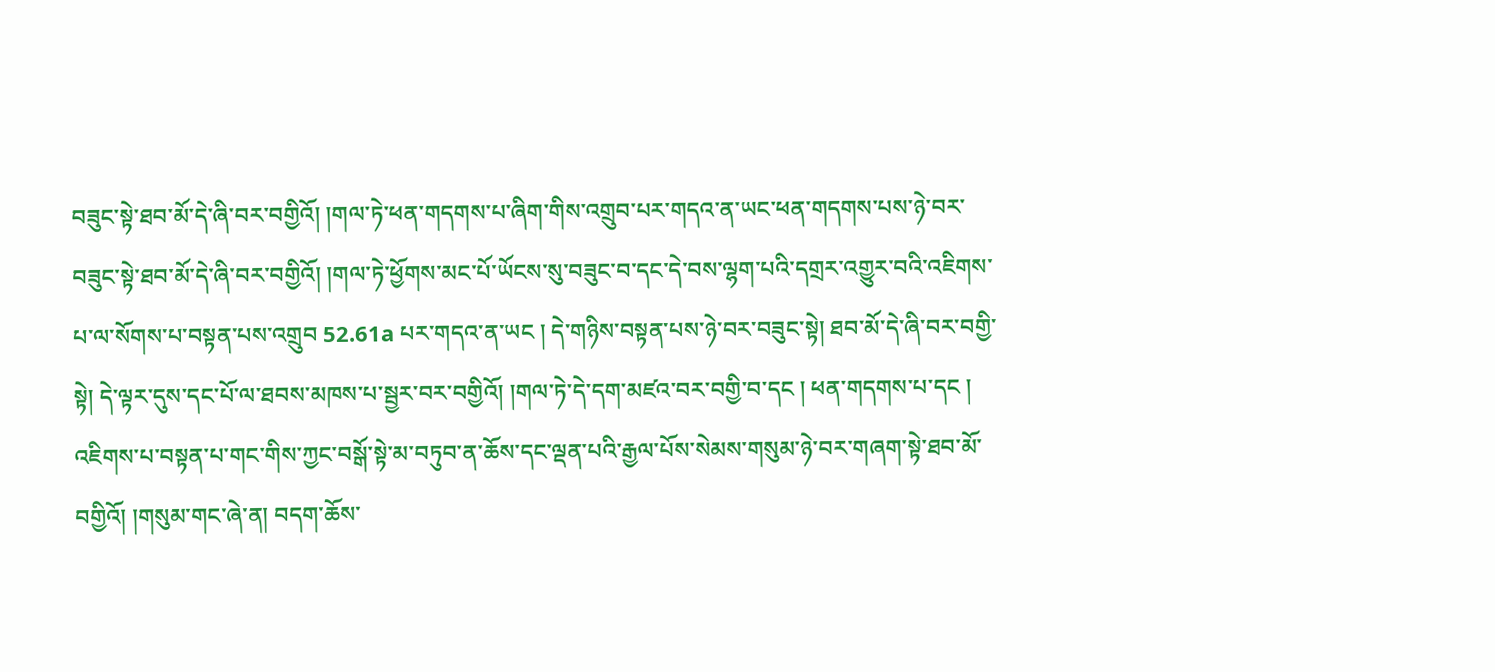བཟུང་སྟེ་ཐབ་མོ་དེ་ཞི་བར་བགྱིའོ། །གལ་ཏེ་ཕན་གདགས་པ་ཞིག་གིས་འགྲུབ་པར་གདའ་ན་ཡང་ཕན་གདགས་པས་ཉེ་བར་བཟུང་སྟེ་ཐབ་མོ་དེ་ཞི་བར་བགྱིའོ། །གལ་ཏེ་ཕྱོགས་མང་པོ་ཡོངས་སུ་བཟུང་བ་དང་དེ་བས་ལྷག་པའི་དགྲར་འགྱུར་བའི་འཇིགས་པ་ལ་སོགས་པ་བསྟན་པས་འགྲུབ 52.61a པར་གདའ་ན་ཡང ། དེ་གཉིས་བསྟན་པས་ཉེ་བར་བཟུང་སྟེ། ཐབ་མོ་དེ་ཞི་བར་བགྱི་སྟེ། དེ་ལྟར་དུས་དང་པོ་ལ་ཐབས་མཁས་པ་སྦྱར་བར་བགྱིའོ། །གལ་ཏེ་དེ་དག་མཛའ་བར་བགྱི་བ་དང ། ཕན་གདགས་པ་དང ། འཇིགས་པ་བསྟན་པ་གང་གིས་ཀྱང་བསྒོ་སྟེ་མ་བཏུབ་ན་ཆོས་དང་ལྡན་པའི་རྒྱལ་པོས་སེམས་གསུམ་ཉེ་བར་གཞག་སྟེ་ཐབ་མོ་བགྱིའོ། །གསུམ་གང་ཞེ་ན། བདག་ཆོས་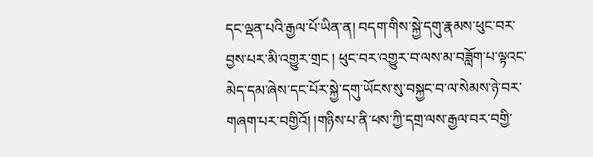དང་ལྡན་པའི་རྒྱལ་པོ་ཡིན་ན། བདག་གིས་སྐྱེ་དགུ་རྣམས་ཕུང་བར་བྱས་པར་མི་འགྱུར་གྲང ། ཕུང་བར་འགྱུར་བ་ལས་མ་བཟློག་པ་ལྟའང་མེད་དམ་ཞེས་དང་པོར་སྐྱེ་དགུ་ཡོངས་སུ་བསྐྱང་བ་ལ་སེམས་ཉེ་བར་གཞག་པར་བགྱིའོ། །གཉིས་པ་ནི་ཕས་ཀྱི་དགྲ་ལས་རྒྱལ་བར་བགྱི་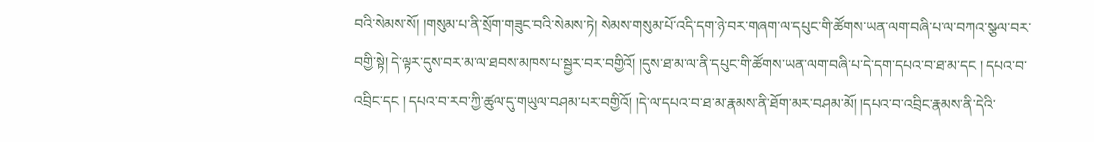བའི་སེམས་སོ། །གསུམ་པ་ནི་སྲོག་གཟུང་བའི་སེམས་ཏེ། སེམས་གསུམ་པོ་འདི་དག་ཉེ་བར་གཞག་ལ་དཔུང་གི་ཚོགས་ཡན་ལག་བཞི་པ་ལ་བཀའ་སྩལ་བར་བགྱི་སྟེ། དེ་ལྟར་དུས་བར་མ་ལ་ཐབས་མཁས་པ་སྦྱར་བར་བགྱིའོ། །དུས་ཐ་མ་ལ་ནི་དཔུང་གི་ཚོགས་ཡན་ལག་བཞི་པ་དེ་དག་དཔའ་བ་ཐ་མ་དང ། དཔའ་བ་འབྲིང་དང ། དཔའ་བ་རབ་ཀྱི་ཚུལ་དུ་གཡུལ་བཤམ་པར་བགྱིའོ། །དེ་ལ་དཔའ་བ་ཐ་མ་རྣམས་ནི་ཐོག་མར་བཤམ་མོ། །དཔའ་བ་འབྲིང་རྣམས་ནི་དེའི་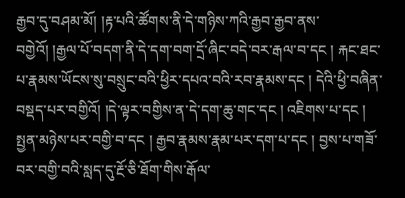རྒྱབ་དུ་བཤམ་མོ། །རྟ་པའི་ཚོགས་ནི་དེ་གཉིས་ཀའི་རྒྱབ་རྒྱབ་ནས་བགྱེའོ། །རྒྱལ་པོ་བདག་ནི་དེ་དག་བག་དྲོ་ཞིང་བདེ་བར་རྒལ་བ་དང ། རྐང་ཐང་པ་རྣམས་ཡོངས་སུ་བསྲུང་བའི་ཕྱིར་དཔའ་བའི་རབ་རྣམས་དང ། དེའི་ཕྱི་བཞིན་བསྡད་པར་བགྱིའོ། །དེ་ལྟར་བགྱིས་ན་དེ་དག་ཆུ་གང་དང ། འཇིགས་པ་དང ། སྤྱན་མཉེས་པར་བགྱི་བ་དང ། རྒྱབ་རྣམས་རྣམ་པར་དག་པ་དང ། བྱས་པ་གཟོ་བར་བགྱི་བའི་སླད་དུ་རྔོ་ཅི་ཐོག་གིས་རྒོལ་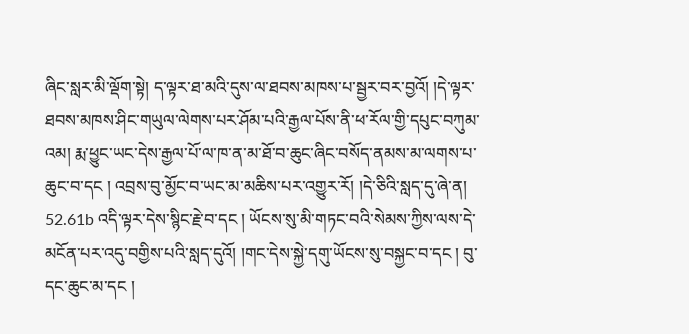ཞིང་སླར་མི་ལྡོག་སྟེ། ད་ལྟར་ཐ་མའི་དུས་ལ་ཐབས་མཁས་པ་སྦྱར་བར་བྱའོ། །དེ་ལྟར་ཐབས་མཁས་ཤིང་གཡུལ་ལེགས་པར་ཤོམ་པའི་རྒྱལ་པོས་ནི་ཕ་རོལ་གྱི་དཔུང་བཀུམ་འམ། རྨ་ཕྱུང་ཡང་དེས་རྒྱལ་པོ་ལ་ཁ་ན་མ་ཐོ་བ་ཆུང་ཞིང་བསོད་ནམས་མ་ལགས་པ་ཆུང་བ་དང ། འབྲས་བུ་མྱོང་བ་ཡང་མ་མཆིས་པར་འགྱུར་རོ། །དེ་ཅིའི་སླད་དུ་ཞེ་ན། 52.61b འདི་ལྟར་དེས་སྙིང་རྗེ་བ་དང ། ཡོངས་སུ་མི་གཏང་བའི་སེམས་ཀྱིས་ལས་དེ་མངོན་པར་འདུ་བགྱིས་པའི་སླད་དུའོ། །གང་དེས་སྐྱེ་དགུ་ཡོངས་སུ་བསྐྱང་བ་དང ། བུ་དང་ཆུང་མ་དང །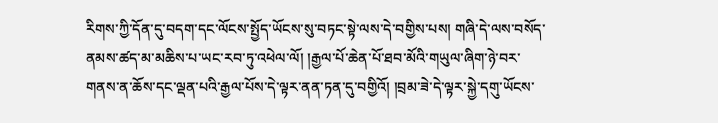རིགས་ཀྱི་དོན་དུ་བདག་དང་ལོངས་སྤྱོད་ཡོངས་སུ་བཏང་སྟེ་ལས་དེ་བགྱིས་པས། གཞི་དེ་ལས་བསོད་ནམས་ཚད་མ་མཆིས་པ་ཡང་རབ་ཏུ་འཕེལ་ལོ། །རྒྱལ་པོ་ཆེན་པོ་ཐབ་མོའི་གཡུལ་ཞིག་ཉེ་བར་གནས་ན་ཆོས་དང་ལྡན་པའི་རྒྱལ་པོས་དེ་ལྟར་ནན་ཏན་དུ་བགྱིའོ། །བྲམ་ཟེ་དེ་ལྟར་སྐྱེ་དགུ་ཡོངས་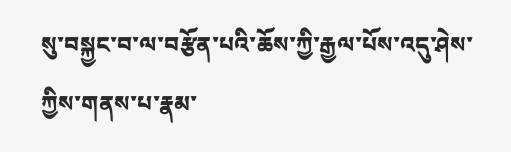སུ་བསྐྱང་བ་ལ་བརྩོན་པའི་ཆོས་ཀྱི་རྒྱལ་པོས་འདུ་ཤེས་ཀྱིས་གནས་པ་རྣམ་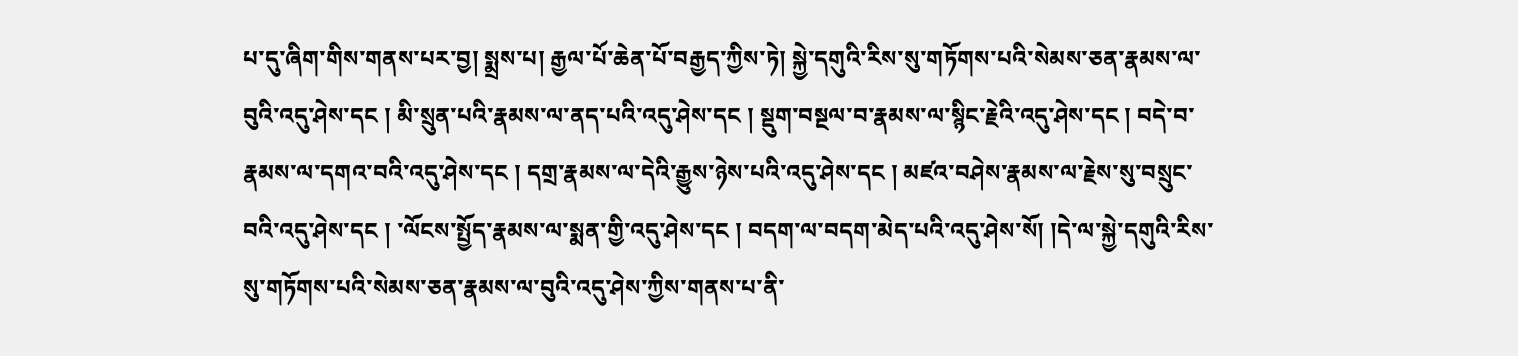པ་དུ་ཞིག་གིས་གནས་པར་བྱ། སྨྲས་པ། རྒྱལ་པོ་ཆེན་པོ་བརྒྱད་ཀྱིས་ཏེ། སྐྱེ་དགུའི་རིས་སུ་གཏོགས་པའི་སེམས་ཅན་རྣམས་ལ་བུའི་འདུ་ཤེས་དང ། མི་སྲུན་པའི་རྣམས་ལ་ནད་པའི་འདུ་ཤེས་དང ། སྡུག་བསྔལ་བ་རྣམས་ལ་སྙིང་རྗེའི་འདུ་ཤེས་དང ། བདེ་བ་རྣམས་ལ་དགའ་བའི་འདུ་ཤེས་དང ། དགྲ་རྣམས་ལ་དེའི་རྒྱུས་ཉེས་པའི་འདུ་ཤེས་དང ། མཛའ་བཤེས་རྣམས་ལ་རྗེས་སུ་བསྲུང་བའི་འདུ་ཤེས་དང ། ་ལོངས་སྤྱོད་རྣམས་ལ་སྨན་གྱི་འདུ་ཤེས་དང ། བདག་ལ་བདག་མེད་པའི་འདུ་ཤེས་སོ། །དེ་ལ་སྐྱེ་དགུའི་རིས་སུ་གཏོགས་པའི་སེམས་ཅན་རྣམས་ལ་བུའི་འདུ་ཤེས་ཀྱིས་གནས་པ་ནི་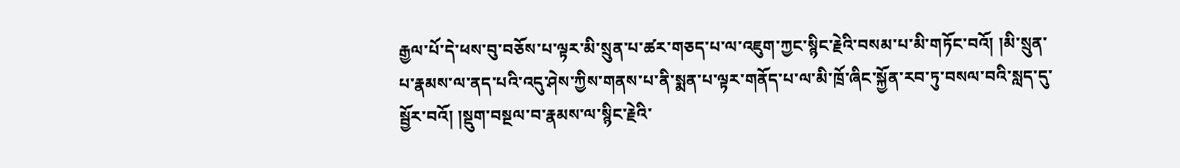རྒྱལ་པོ་དེ་ཕས་བུ་བཅོས་པ་ལྟར་མི་སྲུན་པ་ཚར་གཅད་པ་ལ་འཇུག་ཀྱང་སྙིང་རྗེའི་བསམ་པ་མི་གཏོང་བའོ། །མི་སྲུན་པ་རྣམས་ལ་ནད་པའི་འདུ་ཤེས་ཀྱིས་གནས་པ་ནི་སྨན་པ་ལྟར་གནོད་པ་ལ་མི་ཁྲོ་ཞིང་སྐྱོན་རབ་ཏུ་བསལ་བའི་སླད་དུ་སྦྱོར་བའོ། །སྡུག་བསྔལ་བ་རྣམས་ལ་སྙིང་རྗེའི་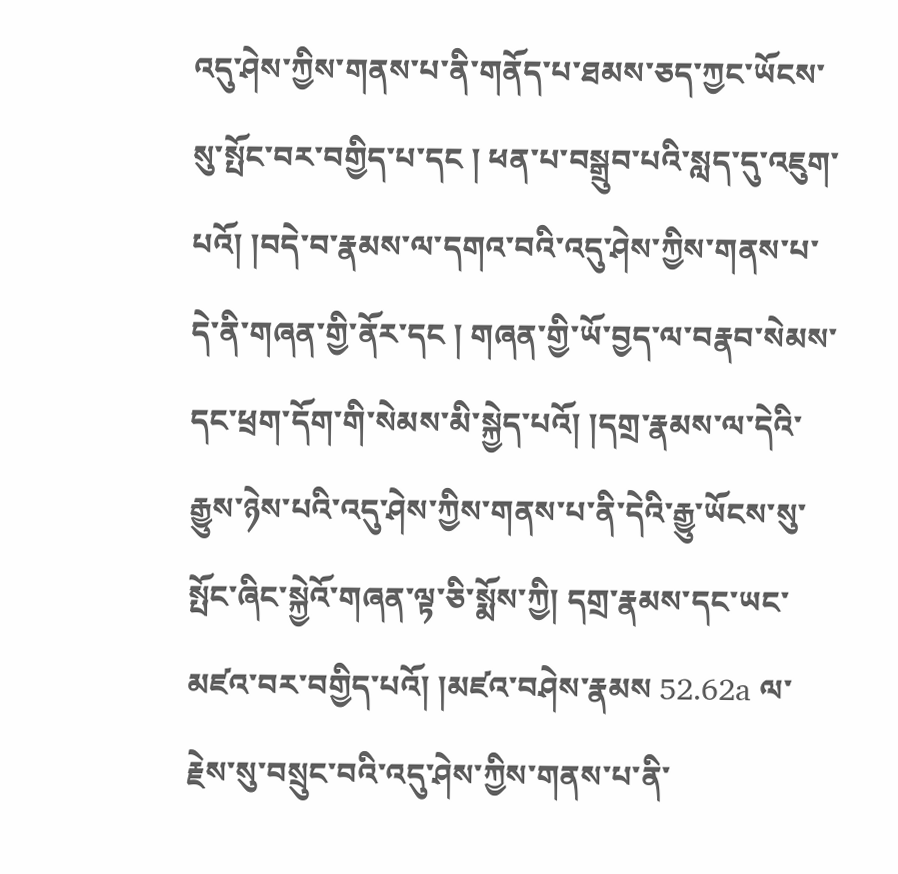འདུ་ཤེས་ཀྱིས་གནས་པ་ནི་གནོད་པ་ཐམས་ཅད་ཀྱང་ཡོངས་སུ་སྤོང་བར་བགྱིད་པ་དང ། ཕན་པ་བསྒྲུབ་པའི་སླད་དུ་འཇུག་པའོ། །བདེ་བ་རྣམས་ལ་དགའ་བའི་འདུ་ཤེས་ཀྱིས་གནས་པ་དེ་ནི་གཞན་གྱི་ནོར་དང ། གཞན་གྱི་ཡོ་བྱད་ལ་བརྣབ་སེམས་དང་ཕྲག་དོག་གི་སེམས་མི་སྐྱེད་པའོ། །དགྲ་རྣམས་ལ་དེའི་རྒྱུས་ཉེས་པའི་འདུ་ཤེས་ཀྱིས་གནས་པ་ནི་དེའི་རྒྱུ་ཡོངས་སུ་སྤོང་ཞིང་སྐྱེའོ་གཞན་ལྟ་ཅི་སྨོས་ཀྱི། དགྲ་རྣམས་དང་ཡང་མཛའ་བར་བགྱིད་པའོ། །མཛའ་བཤེས་རྣམས 52.62a ལ་རྗེས་སུ་བསྲུང་བའི་འདུ་ཤེས་ཀྱིས་གནས་པ་ནི་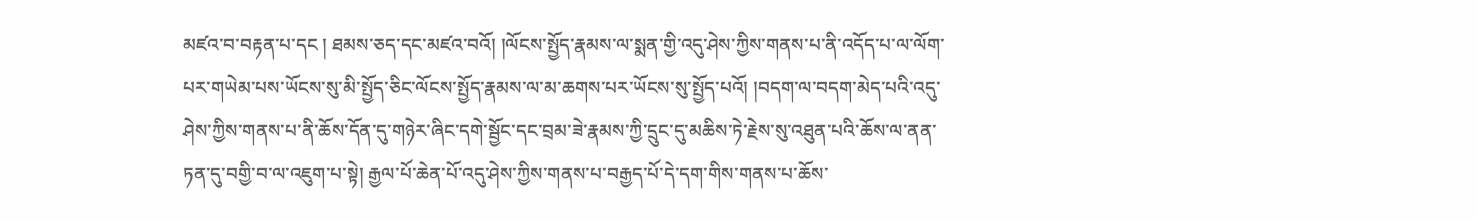མཛའ་བ་བརྟན་པ་དང ། ཐམས་ཅད་དང་མཛའ་བའོ། །ལོངས་སྤྱོད་རྣམས་ལ་སྨན་གྱི་འདུ་ཤེས་ཀྱིས་གནས་པ་ནི་འདོད་པ་ལ་ལོག་པར་གཡེམ་པས་ཡོངས་སུ་མི་སྤྱོད་ཅིང་ལོངས་སྤྱོད་རྣམས་ལ་མ་ཆགས་པར་ཡོངས་སུ་སྤྱོད་པའོ། །བདག་ལ་བདག་མེད་པའི་འདུ་ཤེས་ཀྱིས་གནས་པ་ནི་ཆོས་དོན་དུ་གཉེར་ཞིང་དགེ་སྦྱོང་དང་བྲམ་ཟེ་རྣམས་ཀྱི་དྲུང་དུ་མཆིས་ཏེ་རྗེས་སུ་འཐུན་པའི་ཆོས་ལ་ནན་ཏན་དུ་བགྱི་བ་ལ་འཇུག་པ་སྟེ། རྒྱལ་པོ་ཆེན་པོ་འདུ་ཤེས་ཀྱིས་གནས་པ་བརྒྱད་པོ་དེ་དག་གིས་གནས་པ་ཆོས་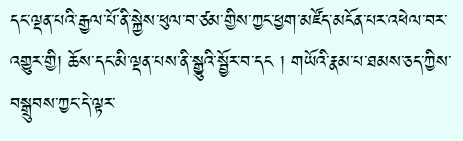དང་ལྡན་པའི་རྒྱལ་པོ་ནི་སྐྱེས་ཕུལ་བ་ཙམ་གྱིས་ཀྱང་ཕྱག་མཛོད་མངོན་པར་འཕེལ་བར་འགྱུར་གྱི། ཆོས་དང་མི་ལྡན་པས་ནི་སྒྱུའི་སྦྱོར་བ་དང ། གཡོའི་རྣམ་པ་ཐམས་ཅད་ཀྱིས་བསྒྲུབས་ཀྱང་དེ་ལྟར་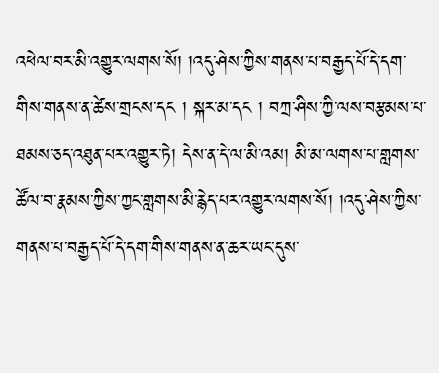འཕེལ་བར་མི་འགྱུར་ལགས་སོ། །འདུ་ཤེས་ཀྱིས་གནས་པ་བརྒྱད་པོ་དེ་དག་གིས་གནས་ན་ཚེས་གྲངས་དང ། སྐར་མ་དང ། བཀྲ་ཤིས་ཀྱི་ལས་བརྩམས་པ་ཐམས་ཅད་འཐུན་པར་འགྱུར་ཏེ། དེས་ན་དེ་ལ་མི་འམ། མི་མ་ལགས་པ་གླགས་ཚོལ་བ་རྣམས་ཀྱིས་ཀྱང་གླགས་མི་རྙེད་པར་འགྱུར་ལགས་སོ། །འདུ་ཤེས་ཀྱིས་གནས་པ་བརྒྱད་པོ་དེ་དག་གིས་གནས་ན་ཆར་ཡང་དུས་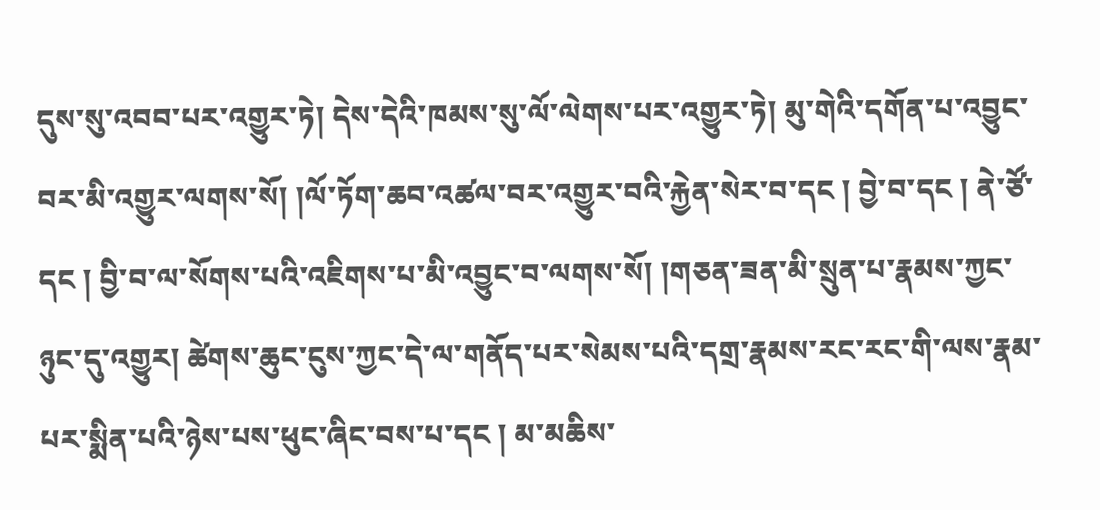དུས་སུ་འབབ་པར་འགྱུར་ཏེ། དེས་དེའི་ཁམས་སུ་ལོ་ལེགས་པར་འགྱུར་ཏེ། མུ་གེའི་དགོན་པ་འབྱུང་བར་མི་འགྱུར་ལགས་སོ། །ལོ་ཏོག་ཆབ་འཚལ་བར་འགྱུར་བའི་རྐྱེན་སེར་བ་དང ། བྱེ་བ་དང ། ནེ་ཙོ་དང ། བྱི་བ་ལ་སོགས་པའི་འཇིགས་པ་མི་འབྱུང་བ་ལགས་སོ། །གཅན་ཟན་མི་སྲུན་པ་རྣམས་ཀྱང་ཉུང་དུ་འགྱུར། ཚེགས་ཆུང་ངུས་ཀྱང་དེ་ལ་གནོད་པར་སེམས་པའི་དགྲ་རྣམས་རང་རང་གི་ལས་རྣམ་པར་སྨིན་པའི་ཉེས་པས་ཕུང་ཞིང་བས་པ་དང ། མ་མཆིས་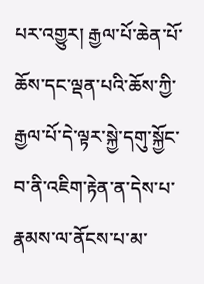པར་འགྱུར། རྒྱལ་པོ་ཆེན་པོ་ཆོས་དང་ལྡན་པའི་ཆོས་ཀྱི་རྒྱལ་པོ་དེ་ལྟར་སྐྱེ་དགུ་སྐྱོང་བ་ནི་འཇིག་རྟེན་ན་དེས་པ་རྣམས་ལ་ནོངས་པ་མ་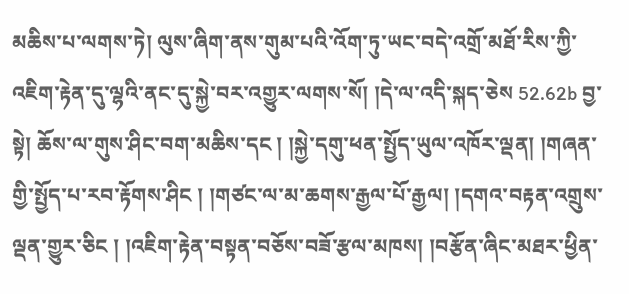མཆིས་པ་ལགས་ཏེ། ལུས་ཞིག་ནས་གུམ་པའི་འོག་ཏུ་ཡང་བདེ་འགྲོ་མཐོ་རིས་ཀྱི་འཇིག་རྟེན་དུ་ལྷའི་ནང་དུ་སྐྱེ་བར་འགྱུར་ལགས་སོ། །དེ་ལ་འདི་སྐད་ཅེས 52.62b བྱ་སྟེ། ཆོས་ལ་གུས་ཤིང་བག་མཆིས་དང ། །སྐྱེ་དགུ་ཕན་སྤྱོད་ཡུལ་འཁོར་ལྡན། །གཞན་གྱི་སྤྱོད་པ་རབ་རྟོགས་ཤིང ། །གཙང་ལ་མ་ཆགས་རྒྱལ་པོ་རྒྱལ། །དགའ་བརྟན་འགྲུས་ལྡན་གྱུར་ཅིང ། །འཇིག་རྟེན་བསྟན་བཅོས་བཟོ་རྩལ་མཁས། །བརྩོན་ཞིང་མཐར་ཕྱིན་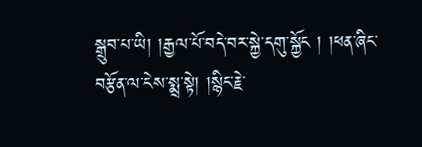སྒྲུབ་པ་ཡི། །རྒྱལ་པོ་བདེ་བར་སྐྱེ་དགུ་སྐྱོང ། །ཕན་ཞིང་བརྩོན་ལ་ངེས་སྨྲ་སྟེ། །སྙིང་རྗེ་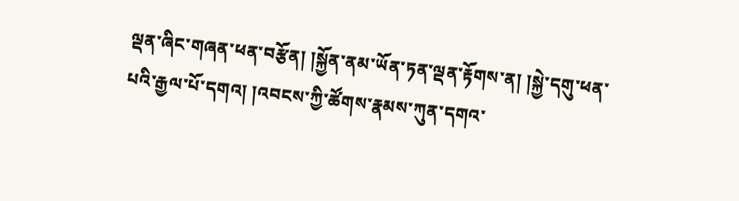ལྡན་ཞིང་གཞན་ཕན་བརྩོན། །སྐྱོན་ནམ་ཡོན་ཏན་ལྡན་རྟོགས་ན། །སྐྱེ་དགུ་ཕན་པའི་རྒྱལ་པོ་དགའ། །འབངས་ཀྱི་ཚོགས་རྣམས་ཀུན་དགའ་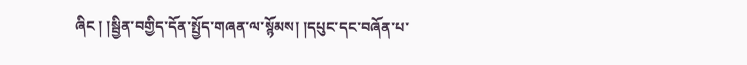ཞིང ། །སྦྱིན་བགྱིད་དོན་སྤྱོད་གཞན་ལ་སྙོམས། །དཔུང་དང་བཞོན་པ་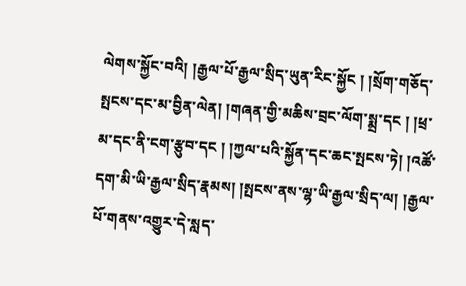ལེགས་སྐྱོང་བའི། །རྒྱལ་པོ་རྒྱལ་སྲིད་ཡུན་རིང་སྐྱོང ། །སྲོག་གཅོད་སྤངས་དང་མ་བྱིན་ལེན། །གཞན་གྱི་མཆིས་བྲང་ལོག་སྨྲ་དང ། །ཕྲ་མ་དང་ནི་ངག་རྩུབ་དང ། །ཀྱལ་པའི་སྐྱོན་དང་ཆང་སྤངས་ཏེ། །འཚོ་དག་མི་ཡི་རྒྱལ་སྲིད་རྣམས། །སྤངས་ནས་ལྷ་ཡི་རྒྱལ་སྲིད་ལ། །རྒྱལ་པོ་གནས་འགྱུར་དེ་སླད་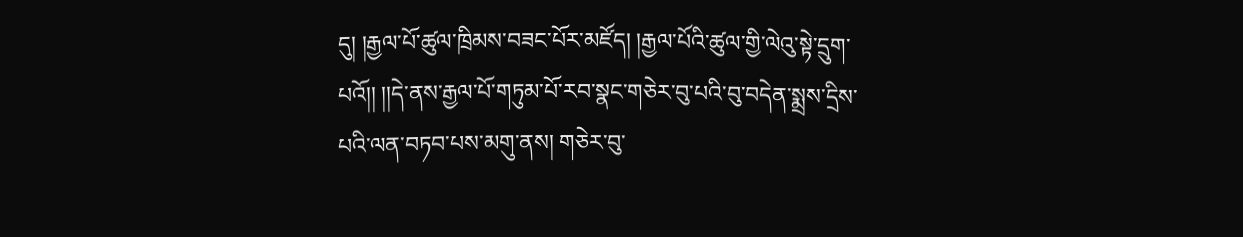དུ། །རྒྱལ་པོ་ཚུལ་ཁྲིམས་བཟང་པོར་མཛོད། །རྒྱལ་པོའི་ཚུལ་གྱི་ལེའུ་སྟེ་དྲུག་པའོ།། །།དེ་ནས་རྒྱལ་པོ་གཏུམ་པོ་རབ་སྣང་གཅེར་བུ་པའི་བུ་བདེན་སྨྲས་དྲིས་པའི་ལན་བཏབ་པས་མགུ་ནས། གཅེར་བུ་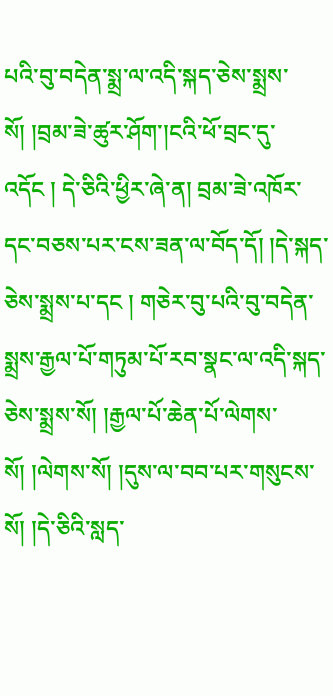པའི་བུ་བདེན་སྨྲ་ལ་འདི་སྐད་ཅེས་སྨྲས་སོ། །བྲམ་ཟེ་ཚུར་ཤོག་།ངའི་ཕོ་བྲང་དུ་འདོང ། དེ་ཅིའི་ཕྱིར་ཞེ་ན། བྲམ་ཟེ་འཁོར་དང་བཅས་པར་ངས་ཟན་ལ་བོད་དོ། །དེ་སྐད་ཅེས་སྨྲས་པ་དང ། གཅེར་བུ་པའི་བུ་བདེན་སྨྲས་རྒྱལ་པོ་གཏུམ་པོ་རབ་སྣང་ལ་འདི་སྐད་ཅེས་སྨྲས་སོ། །རྒྱལ་པོ་ཆེན་པོ་ལེགས་སོ། །ལེགས་སོ། །དུས་ལ་བབ་པར་གསུངས་སོ། །དེ་ཅིའི་སླད་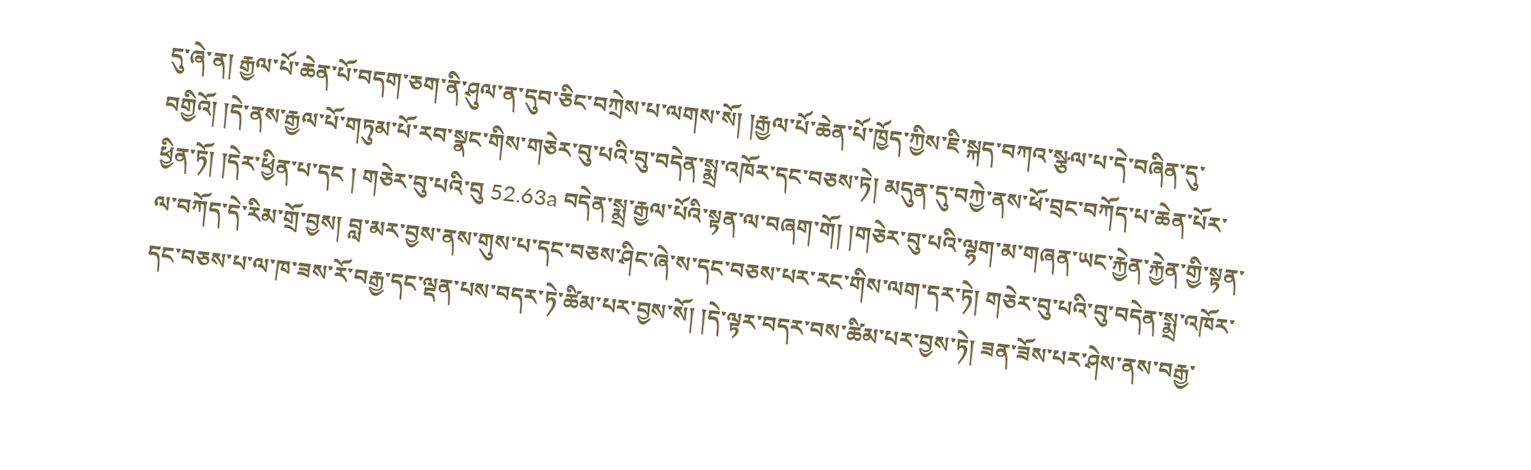དུ་ཞེ་ན། རྒྱལ་པོ་ཆེན་པོ་བདག་ཅག་ནི་ཤུལ་ན་དུབ་ཅིང་བཀྲེས་པ་ལགས་སོ། །རྒྱལ་པོ་ཆེན་པོ་ཁྱོད་ཀྱིས་ཇི་སྐད་བཀའ་སྩལ་པ་དེ་བཞིན་དུ་བགྱིའོ། །དེ་ནས་རྒྱལ་པོ་གཏུམ་པོ་རབ་སྣང་གིས་གཅེར་བུ་པའི་བུ་བདེན་སྨྲ་འཁོར་དང་བཅས་ཏེ། མདུན་དུ་བཀྱེ་ནས་ཕོ་བྲང་བཀོད་པ་ཆེན་པོར་ཕྱིན་ཏོ། །དེར་ཕྱིན་པ་དང ། གཅེར་བུ་པའི་བུ 52.63a བདེན་སྨྲ་རྒྱལ་པོའི་སྟན་ལ་བཞག་གོ། །གཅེར་བུ་པའི་ལྷག་མ་གཞན་ཡང་རྐྱེན་རྐྱེན་གྱི་སྟན་ལ་བཀོད་དེ་རིམ་གྲོ་བྱས། བླ་མར་བྱས་ནས་གུས་པ་དང་བཅས་ཤིང་ཞེ་ས་དང་བཅས་པར་རང་གིས་ལག་དར་ཏེ། གཅེར་བུ་པའི་བུ་བདེན་སྨྲ་འཁོར་དང་བཅས་པ་ལ་ཁ་ཟས་རོ་བརྒྱ་དང་ལྡན་པས་བདར་ཏེ་ཚིམ་པར་བྱས་སོ། །དེ་ལྟར་བདར་བས་ཚིམ་པར་བྱས་ཏེ། ཟན་ཟོས་པར་ཤེས་ནས་བརྒྱ་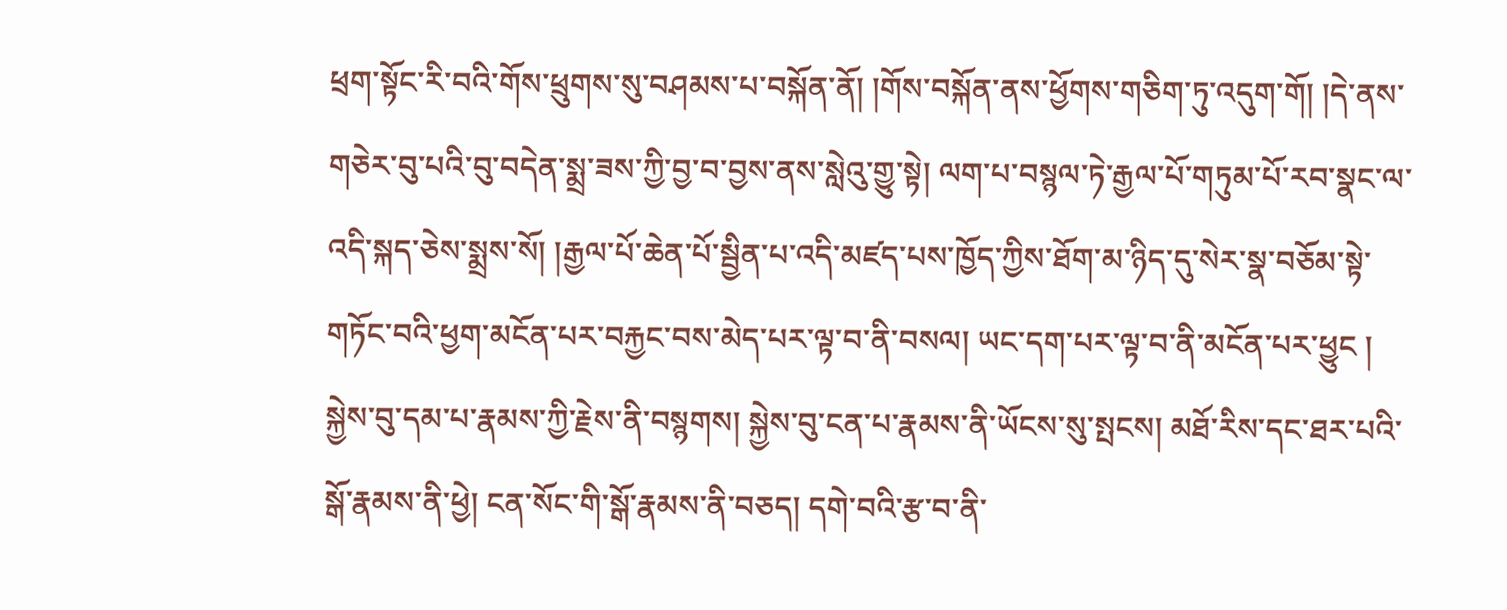ཕྲག་སྟོང་རི་བའི་གོས་ཕྲུགས་སུ་བཤམས་པ་བསྐོན་ནོ། །གོས་བསྐོན་ནས་ཕྱོགས་གཅིག་ཏུ་འདུག་གོ། །དེ་ནས་གཅེར་བུ་པའི་བུ་བདེན་སྨྲ་ཟས་ཀྱི་བྱ་བ་བྱས་ནས་སླེའུ་གྱུ་སྟེ། ལག་པ་བསྙལ་ཏེ་རྒྱལ་པོ་གཏུམ་པོ་རབ་སྣང་ལ་འདི་སྐད་ཅེས་སྨྲས་སོ། །རྒྱལ་པོ་ཆེན་པོ་སྦྱིན་པ་འདི་མཛད་པས་ཁྱོད་ཀྱིས་ཐོག་མ་ཉིད་དུ་སེར་སྣ་བཅོམ་སྟེ་གཏོང་བའི་ཕྱག་མངོན་པར་བརྐྱང་བས་མེད་པར་ལྟ་བ་ནི་བསལ། ཡང་དག་པར་ལྟ་བ་ནི་མངོན་པར་ཕྱུང ། སྐྱེས་བུ་དམ་པ་རྣམས་ཀྱི་རྗེས་ནི་བསྙགས། སྐྱེས་བུ་ངན་པ་རྣམས་ནི་ཡོངས་སུ་སྤངས། མཐོ་རིས་དང་ཐར་པའི་སྒོ་རྣམས་ནི་ཕྱེ། ངན་སོང་གི་སྒོ་རྣམས་ནི་བཅད། དགེ་བའི་རྩ་བ་ནི་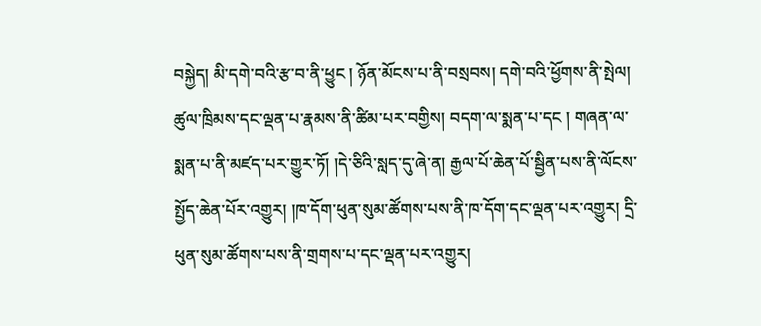བསྐྱེད། མི་དགེ་བའི་རྩ་བ་ནི་ཕྱུང ། ཉོན་མོངས་པ་ནི་བསྲབས། དགེ་བའི་ཕྱོགས་ནི་སྤེལ། ཚུལ་ཁྲིམས་དང་ལྡན་པ་རྣམས་ནི་ཚིམ་པར་བགྱིས། བདག་ལ་སྨན་པ་དང ། གཞན་ལ་སྨན་པ་ནི་མཛད་པར་གྱུར་ཏོ། །དེ་ཅིའི་སླད་དུ་ཞེ་ན། རྒྱལ་པོ་ཆེན་པོ་སྦྱིན་པས་ནི་ལོངས་སྤྱོད་ཆེན་པོར་འགྱུར། །ཁ་དོག་ཕུན་སུམ་ཚོགས་པས་ནི་ཁ་དོག་དང་ལྡན་པར་འགྱུར། དྲི་ཕུན་སུམ་ཚོགས་པས་ནི་གྲགས་པ་དང་ལྡན་པར་འགྱུར།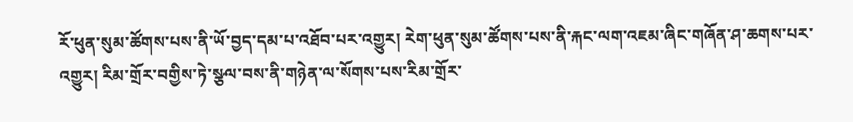རོ་ཕུན་སུམ་ཚོགས་པས་ནི་ཡོ་བྱད་དམ་པ་འཐོབ་པར་འགྱུར། རེག་ཕུན་སུམ་ཚོགས་པས་ནི་རྐང་ལག་འཇམ་ཞིང་གཞོན་ཤ་ཆགས་པར་འགྱུར། རིམ་གྲོར་བགྱིས་ཏེ་སྩལ་བས་ནི་གཉེན་ལ་སོགས་པས་རིམ་གྲོར་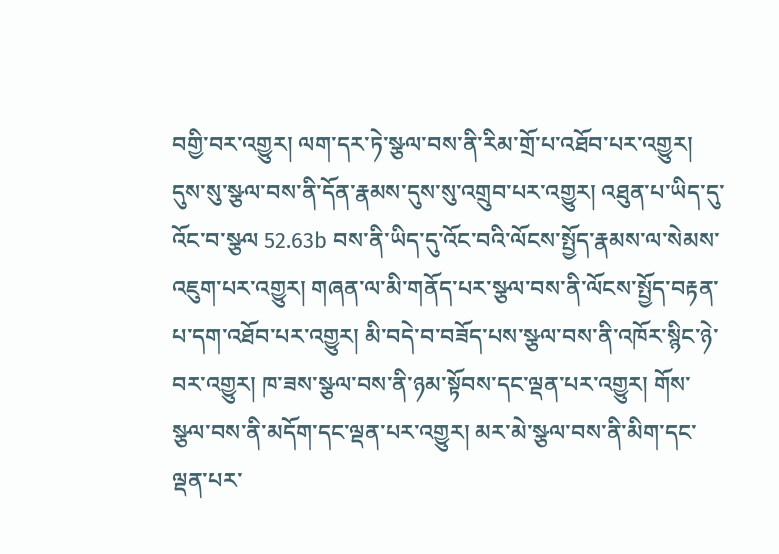བགྱི་བར་འགྱུར། ལག་དར་ཏེ་སྩལ་བས་ནི་རིམ་གྲོ་པ་འཐོབ་པར་འགྱུར། དུས་སུ་སྩལ་བས་ནི་དོན་རྣམས་དུས་སུ་འགྲུབ་པར་འགྱུར། འཐུན་པ་ཡིད་དུ་འོང་བ་སྩལ 52.63b བས་ནི་ཡིད་དུ་འོང་བའི་ལོངས་སྤྱོད་རྣམས་ལ་སེམས་འཇུག་པར་འགྱུར། གཞན་ལ་མི་གནོད་པར་སྩལ་བས་ནི་ལོངས་སྤྱོད་བརྟན་པ་དག་འཐོབ་པར་འགྱུར། མི་བདེ་བ་བཟོད་པས་སྩལ་བས་ནི་འཁོར་སྙིང་ཉེ་བར་འགྱུར། ཁ་ཟས་སྩལ་བས་ནི་ཉམ་སྟོབས་དང་ལྡན་པར་འགྱུར། གོས་སྩལ་བས་ནི་མདོག་དང་ལྡན་པར་འགྱུར། མར་མེ་སྩལ་བས་ནི་མིག་དང་ལྡན་པར་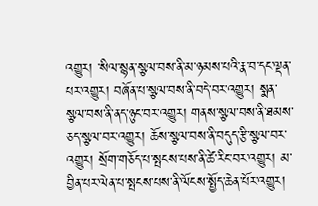འགྱུར། ་སིལ་སྙན་སྩལ་བས་ནི་མ་ཉམས་པའི་རྣ་བ་དང་ལྡན་པར་འགྱུར། བཞོན་པ་སྩལ་བས་ནི་བདེ་བར་འགྱུར། སྨན་སྩལ་བས་ནི་ནད་ཉུང་བར་འགྱུར། གནས་སྩལ་བས་ནི་ཐམས་ཅད་སྩལ་བར་འགྱུར། ཆོས་སྩལ་བས་ནི་བདུད་རྩི་སྩལ་བར་འགྱུར། སྲོག་གཅོད་པ་སྤངས་པས་ནི་ཚེ་རིང་བར་འགྱུར། མ་བྱིན་པར་ལེན་པ་སྤངས་པས་ནི་ལོངས་སྤྱོད་ཆེན་པོར་འགྱུར།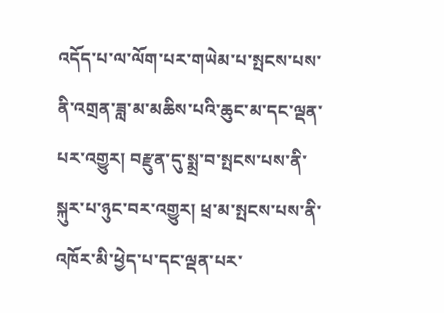འདོད་པ་ལ་ལོག་པར་གཡེམ་པ་སྤངས་པས་ནི་འགྲན་ཟླ་མ་མཆིས་པའི་ཆུང་མ་དང་ལྡན་པར་འགྱུར། བརྫུན་དུ་སྨྲ་བ་སྤངས་པས་ནི་སྐུར་པ་ཉུང་བར་འགྱུར། ཕྲ་མ་སྤངས་པས་ནི་འཁོར་མི་ཕྱེད་པ་དང་ལྡན་པར་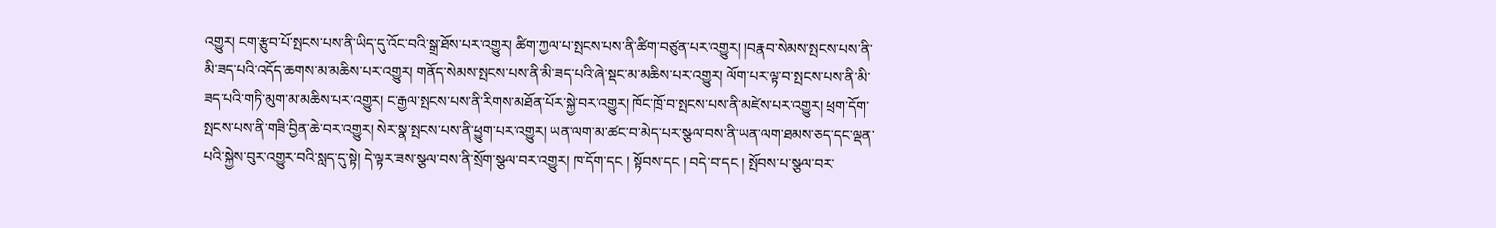འགྱུར། ངག་རྩུབ་པོ་སྤངས་པས་ནི་ཡིད་དུ་འོང་བའི་སྒྲ་ཐོས་པར་འགྱུར། ཚིག་ཀྱལ་པ་སྤངས་པས་ནི་ཚིག་བཙུན་པར་འགྱུར། །བརྣབ་སེམས་སྤངས་པས་ནི་མི་ཟད་པའི་འདོད་ཆགས་མ་མཆིས་པར་འགྱུར། གནོད་སེམས་སྤངས་པས་ནི་མི་ཟད་པའི་ཞེ་སྡང་མ་མཆིས་པར་འགྱུར། ལོག་པར་ལྟ་བ་སྤངས་པས་ནི་མི་ཟད་པའི་གཏི་མུག་མ་མཆིས་པར་འགྱུར། ང་རྒྱལ་སྤངས་པས་ནི་རིགས་མཐོན་པོར་སྐྱེ་བར་འགྱུར། ཁོང་ཁྲོ་བ་སྤངས་པས་ནི་མཛེས་པར་འགྱུར། ཕྲག་དོག་སྤངས་པས་ནི་གཟི་བྱིན་ཆེ་བར་འགྱུར། སེར་སྣ་སྤངས་པས་ནི་ཕྱུག་པར་འགྱུར། ཡན་ལག་མ་ཚང་བ་མེད་པར་སྩལ་བས་ནི་ཡན་ལག་ཐམས་ཅད་དང་ལྡན་པའི་སྐྱེས་བུར་འགྱུར་བའི་སླད་དུ་སྟེ། དེ་ལྟར་ཟས་སྩལ་བས་ནི་སྲོག་སྩལ་བར་འགྱུར། ཁ་དོག་དང ། སྟོབས་དང ། བདེ་བ་དང ། སྤོབས་པ་སྩལ་བར་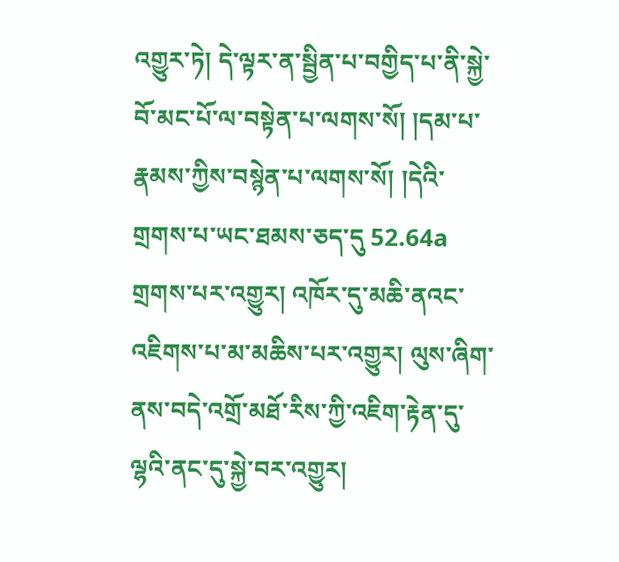འགྱུར་ཏེ། དེ་ལྟར་ན་སྦྱིན་པ་བགྱིད་པ་ནི་སྐྱེ་བོ་མང་པོ་ལ་བསྟེན་པ་ལགས་སོ། །དམ་པ་རྣམས་ཀྱིས་བསྙེན་པ་ལགས་སོ། །དེའི་གྲགས་པ་ཡང་ཐམས་ཅད་དུ 52.64a གྲགས་པར་འགྱུར། འཁོར་དུ་མཆི་ནའང་འཇིགས་པ་མ་མཆིས་པར་འགྱུར། ལུས་ཞིག་ནས་བདེ་འགྲོ་མཐོ་རིས་ཀྱི་འཇིག་རྟེན་དུ་ལྷའི་ནང་དུ་སྐྱེ་བར་འགྱུར།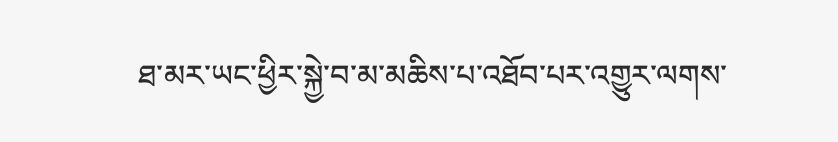ཐ་མར་ཡང་ཕྱིར་སྐྱེ་བ་མ་མཆིས་པ་འཐོབ་པར་འགྱུར་ལགས་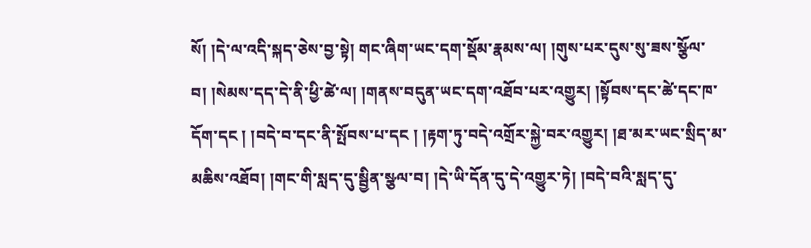སོ། །དེ་ལ་འདི་སྐད་ཅེས་བྱ་སྟེ། གང་ཞིག་ཡང་དག་སྡོམ་རྣམས་ལ། །གུས་པར་དུས་སུ་ཟས་སྩོལ་བ། །སེམས་དད་དེ་ནི་ཕྱི་ཚེ་ལ། །གནས་བདུན་ཡང་དག་འཐོབ་པར་འགྱུར། །སྟོབས་དང་ཚེ་དང་ཁ་དོག་དང ། །བདེ་བ་དང་ནི་སྤོབས་པ་དང ། །རྟག་ཏུ་བདེ་འགྲོར་སྐྱེ་བར་འགྱུར། །ཐ་མར་ཡང་སྲིད་མ་མཆིས་འཐོབ། །གང་གི་སླད་དུ་སྦྱིན་སྩལ་བ། །དེ་ཡི་དོན་དུ་དེ་འགྱུར་ཏེ། །བདེ་བའི་སླད་དུ་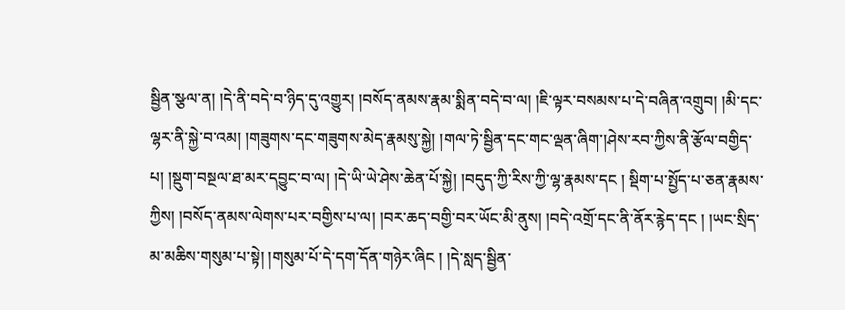སྦྱིན་སྩལ་ན། །དེ་ནི་བདེ་བ་ཉིད་དུ་འགྱུར། །བསོད་ནམས་རྣམ་སྨིན་བདེ་བ་ལ། །ཇི་ལྟར་བསམས་པ་དེ་བཞིན་འགྲུབ། །མི་དང་ལྷར་ནི་སྐྱེ་བ་འམ། །གཟུགས་དང་གཟུགས་མེད་རྣམསུ་སྐྱེ། །གལ་ཏེ་སྦྱིན་དང་གང་ལྡན་ཞིག་།ཤེས་རབ་ཀྱིས་ནི་རྩོལ་བགྱིད་པ། །སྡུག་བསྔལ་ཐ་མར་དབྱུང་བ་ལ། །དེ་ཡི་ཡེ་ཤེས་ཆེན་པོ་སྐྱེ། །བདུད་ཀྱི་རིས་ཀྱི་ལྷ་རྣམས་དང ། སྡིག་པ་སྤྱོད་པ་ཅན་རྣམས་ཀྱིས། །བསོད་ནམས་ལེགས་པར་བགྱིས་པ་ལ། །བར་ཆད་བགྱི་བར་ཡོང་མི་ནུས། །བདེ་འགྲོ་དང་ནི་ནོར་རྙེད་དང ། །ཡང་སྲིད་མ་མཆིས་གསུམ་པ་སྟེ། །གསུམ་པོ་དེ་དག་དོན་གཉེར་ཞིང ། །དེ་སླད་སྦྱིན་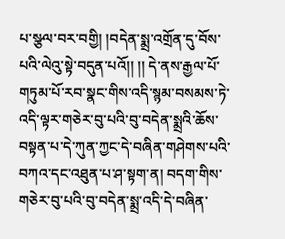པ་སྩལ་བར་བགྱི། །བདེན་སྨྲ་འགྲོན་དུ་བོས་པའི་ལེའུ་སྟེ་བདུན་པའོ།། །། དེ་ནས་རྒྱལ་པོ་གཏུམ་པོ་རབ་སྣང་གིས་འདི་སྙམ་བསམས་ཏེ་འདི་ལྟར་གཅེར་བུ་པའི་བུ་བདེན་སྨྲའི་ཆོས་བསྟན་པ་དེ་ཀུན་ཀྱང་དེ་བཞིན་གཤེགས་པའི་བཀའ་དང་འཐུན་པ་ཤ་སྟག་ན། བདག་གིས་གཅེར་བུ་པའི་བུ་བདེན་སྨྲ་འདི་དེ་བཞིན་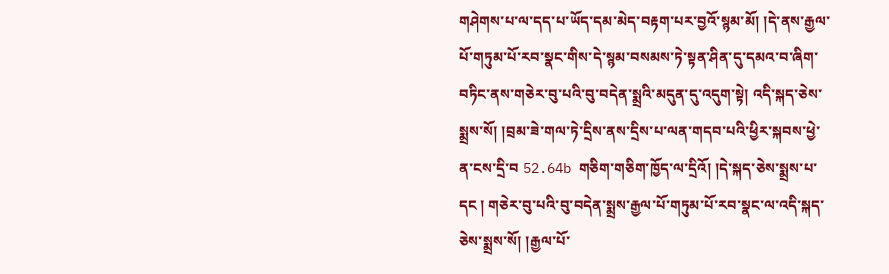གཤེགས་པ་ལ་དད་པ་ཡོད་དམ་མེད་བརྟག་པར་བྱའོ་སྙམ་མོ། །དེ་ནས་རྒྱལ་པོ་གཏུམ་པོ་རབ་སྣང་གིས་དེ་སྙམ་བསམས་ཏེ་སྟན་ཤིན་དུ་དམའ་བ་ཞིག་བཏིང་ནས་གཅེར་བུ་པའི་བུ་བདེན་སྨྲའི་མདུན་དུ་འདུག་སྟེ། འདི་སྐད་ཅེས་སྨྲས་སོ། །བྲམ་ཟེ་གལ་ཏེ་དྲིས་ནས་དྲིས་པ་ལན་གདབ་པའི་ཕྱིར་སྐབས་ཕྱེ་ན་ངས་དྲི་བ 52.64b གཅིག་གཅིག་ཁྱོད་ལ་དྲིའོ། །དེ་སྐད་ཅེས་སྨྲས་པ་དང ། གཅེར་བུ་པའི་བུ་བདེན་སྨྲས་རྒྱལ་པོ་གཏུམ་པོ་རབ་སྣང་ལ་འདི་སྐད་ཅེས་སྨྲས་སོ། །རྒྱལ་པོ་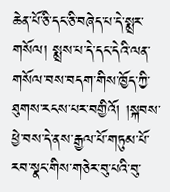ཆེན་པོ་ཅི་དང་ཅི་བཞེད་པ་དེ་སྨྲར་གསོལ། སྨྲས་པ་དེ་དང་དེའི་ལན་གསོལ་བས་བདག་གིས་ཁྱོད་ཀྱི་ཐུགས་རངས་པར་བགྱིའོ། །སྐབས་ཕྱེ་བས་དེ་ནས་རྒྱལ་པོ་གཏུམ་པོ་རབ་སྣང་གིས་གཅེར་བུ་པའི་བུ་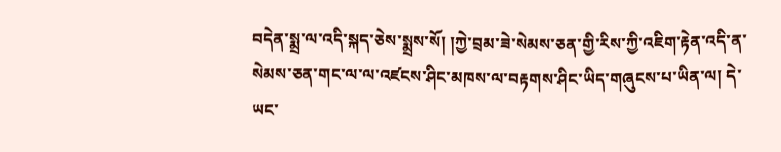བདེན་སྨྲ་ལ་འདི་སྐད་ཅེས་སྨྲས་སོ། །ཀྱེ་བྲམ་ཟེ་སེམས་ཅན་གྱི་རིས་ཀྱི་འཇིག་རྟེན་འདི་ན་སེམས་ཅན་གང་ལ་ལ་འཛངས་ཤིང་མཁས་ལ་བརྟགས་ཤིང་ཡིད་གཞུངས་པ་ཡིན་ལ། དེ་ཡང་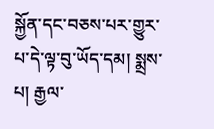སྐྱོན་དང་བཅས་པར་གྱུར་པ་དེ་ལྟ་བུ་ཡོད་དམ། སྨྲས་པ། རྒྱལ་